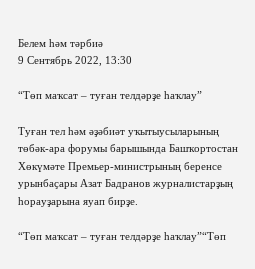Белем һәм тәрбиә
9 Сентябрь 2022, 13:30

“Төп маҡсат – туған телдәрҙе һаҡлау”

Туған тел һәм әҙәбиәт уҡытыусыларының төбәк-ара форумы барышында Башҡортостан Хөкүмәте Премьер-министрының беренсе урынбаҫары Азат Бадранов журналистарҙың һорауҙарына яуап бирҙе.

“Төп маҡсат – туған телдәрҙе һаҡлау”“Төп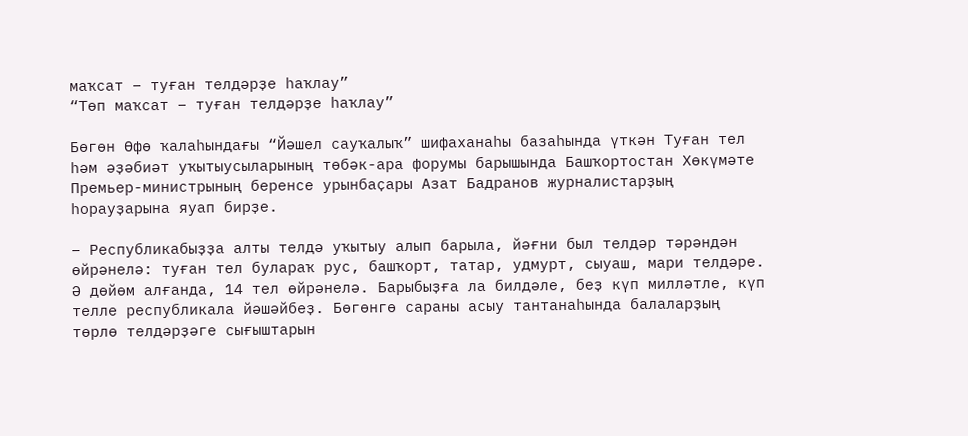маҡсат – туған телдәрҙе һаҡлау”
“Төп маҡсат – туған телдәрҙе һаҡлау”

Бөгөн Өфө ҡалаһындағы “Йәшел сауҡалыҡ” шифаханаһы базаһында үткән Туған тел һәм әҙәбиәт уҡытыусыларының төбәк-ара форумы барышында Башҡортостан Хөкүмәте Премьер-министрының беренсе урынбаҫары Азат Бадранов журналистарҙың һорауҙарына яуап бирҙе.

– Республикабыҙҙа алты телдә уҡытыу алып барыла, йәғни был телдәр тәрәндән өйрәнелә: туған тел булараҡ рус, башҡорт, татар, удмурт, сыуаш, мари телдәре. Ә дөйөм алғанда, 14 тел өйрәнелә. Барыбыҙға ла билдәле, беҙ күп милләтле, күп телле республикала йәшәйбеҙ. Бөгөнгө сараны асыу тантанаһында балаларҙың төрлө телдәрҙәге сығыштарын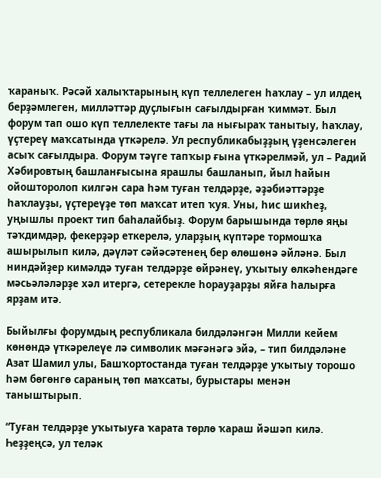ҡараныҡ. Рәсәй халыҡтарының күп теллелеген һаҡлау – ул илдең берҙәмлеген, милләттәр дуҫлығын сағылдырған ҡиммәт. Был форум тап ошо күп теллелекте тағы ла нығыраҡ танытыу, һаҡлау, үҫтереү маҡсатында үткәрелә. Ул республикабыҙҙың үҙенсәлеген асыҡ сағылдыра. Форум тәүге тапҡыр ғына үткәрелмәй, ул – Радий Хәбировтың башланғысына ярашлы башланып, йыл һайын ойошторолоп килгән сара һәм туған телдәрҙе, әҙәбиәттәрҙе һаҡлауҙы, үҫтереүҙе төп маҡсат итеп ҡуя. Уны, һис шикһеҙ, уңышлы проект тип баһалайбыҙ. Форум барышында төрлө яңы тәҡдимдәр, фекерҙәр еткерелә, уларҙың күптәре тормошҡа ашырылып килә, дәүләт сәйәсәтенең бер өлөшөнә әйләнә. Был ниндәйҙер кимәлдә туған телдәрҙе өйрәнеү, уҡытыу өлкәһендәге мәсьәләләрҙе хәл итергә, сетерекле һорауҙарҙы яйға һалырға ярҙам итә.

Быйылғы форумдың республикала билдәләнгән Милли кейем көнөндә үткәрелеүе лә символик мәғәнәгә эйә, – тип билдәләне Азат Шамил улы, Башҡортостанда туған телдәрҙе уҡытыу торошо һәм бөгөнгө сараның төп маҡсаты, бурыстары менән таныштырып.

“Туған телдәрҙе уҡытыуға ҡарата төрлө ҡараш йәшәп килә. Һеҙҙеңсә, ул теләк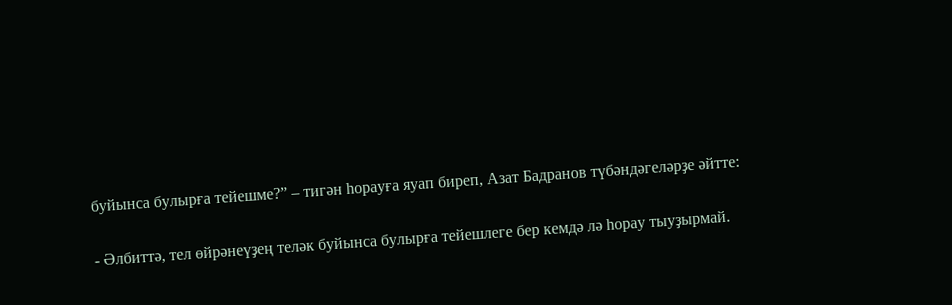буйынса булырға тейешме?” – тигән һорауға яуап биреп, Азат Бадранов түбәндәгеләрҙе әйтте:

- Әлбиттә, тел өйрәнеүҙең теләк буйынса булырға тейешлеге бер кемдә лә һорау тыуҙырмай.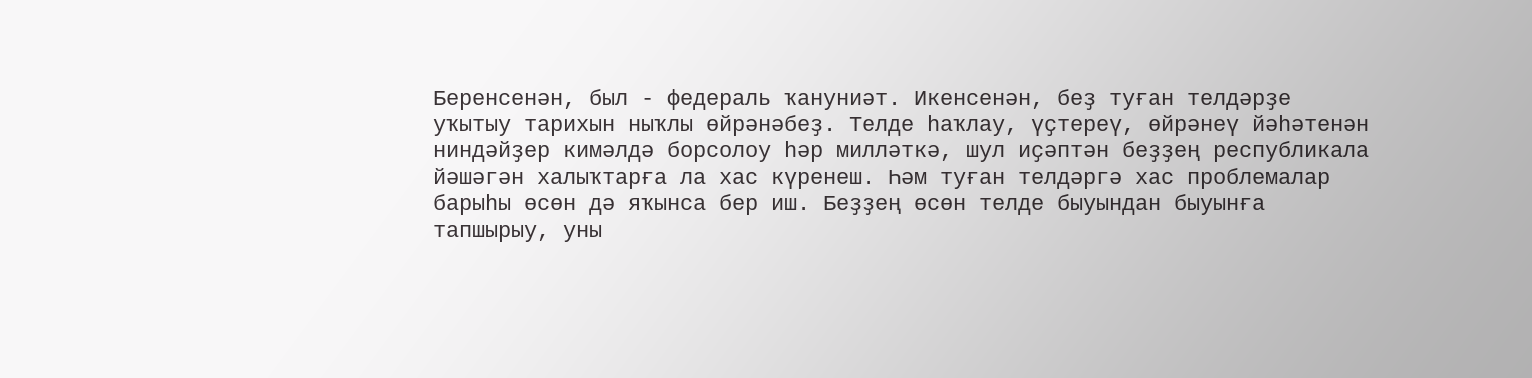Беренсенән, был - федераль ҡануниәт. Икенсенән, беҙ туған телдәрҙе уҡытыу тарихын ныҡлы өйрәнәбеҙ. Телде һаҡлау, үҫтереү, өйрәнеү йәһәтенән ниндәйҙер кимәлдә борсолоу һәр милләткә, шул иҫәптән беҙҙең республикала йәшәгән халыҡтарға ла хас күренеш. Һәм туған телдәргә хас проблемалар барыһы өсөн дә яҡынса бер иш. Беҙҙең өсөн телде быуындан быуынға тапшырыу, уны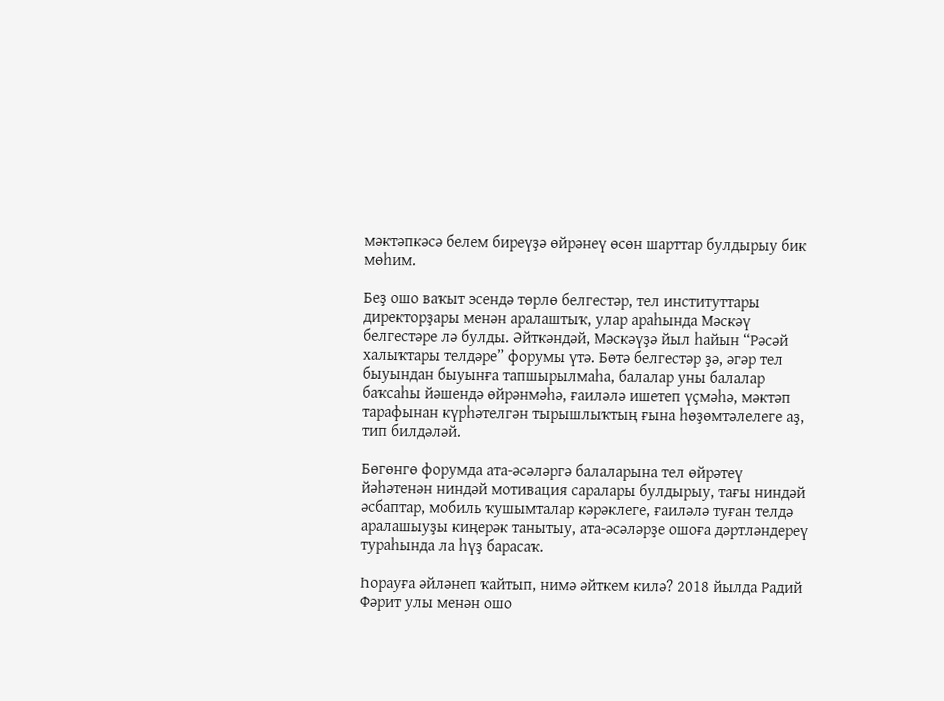мәктәпкәсә белем биреүҙә өйрәнеү өсөн шарттар булдырыу бик мөһим.

Беҙ ошо ваҡыт эсендә төрлө белгестәр, тел институттары директорҙары менән аралаштыҡ, улар араһында Мәскәү белгестәре лә булды. Әйткәндәй, Мәскәүҙә йыл һайын “Рәсәй халыҡтары телдәре” форумы үтә. Бөтә белгестәр ҙә, әгәр тел быуындан быуынға тапшырылмаһа, балалар уны балалар баҡсаһы йәшендә өйрәнмәһә, ғаиләлә ишетеп үҫмәһә, мәктәп тарафынан күрһәтелгән тырышлыҡтың ғына һөҙөмтәлелеге аҙ, тип билдәләй.

Бөгөнгө форумда ата-әсәләргә балаларына тел өйрәтеү йәһәтенән ниндәй мотивация саралары булдырыу, тағы ниндәй әсбаптар, мобиль ҡушымталар кәрәклеге, ғаиләлә туған телдә аралашыуҙы киңерәк танытыу, ата-әсәләрҙе ошоға дәртләндереү тураһында ла һүҙ барасаҡ.

Һорауға әйләнеп ҡайтып, нимә әйткем килә? 2018 йылда Радий Фәрит улы менән ошо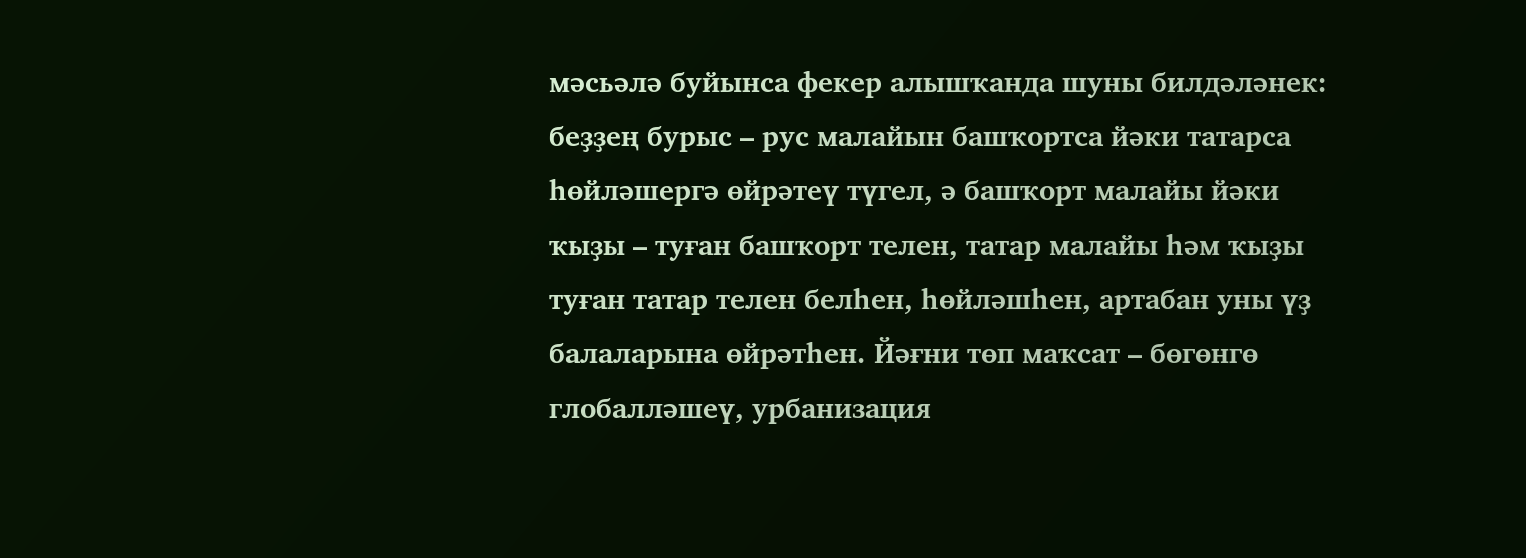мәсьәлә буйынса фекер алышҡанда шуны билдәләнек: беҙҙең бурыс – рус малайын башҡортса йәки татарса һөйләшергә өйрәтеү түгел, ә башҡорт малайы йәки ҡыҙы – туған башҡорт телен, татар малайы һәм ҡыҙы туған татар телен белһен, һөйләшһен, артабан уны үҙ балаларына өйрәтһен. Йәғни төп маҡсат – бөгөнгө глобалләшеү, урбанизация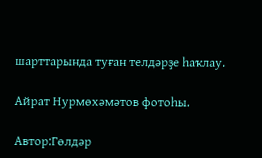шарттарында туған телдәрҙе һаҡлау.

Айрат Нурмөхәмәтов фотоһы.

Автор:Гөлдәр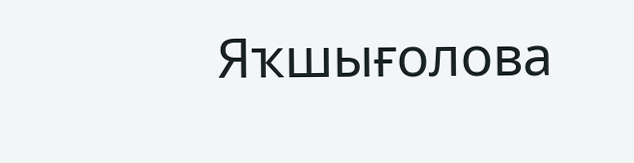Яҡшығолова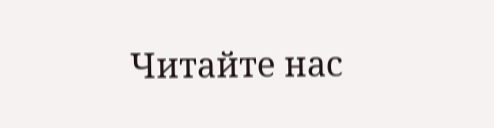Читайте нас